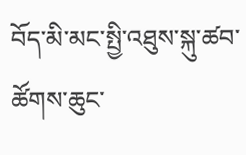བོད་མི་མང་སྤྱི་འཐུས་སྐུ་ཚབ་ཚོགས་ཆུང་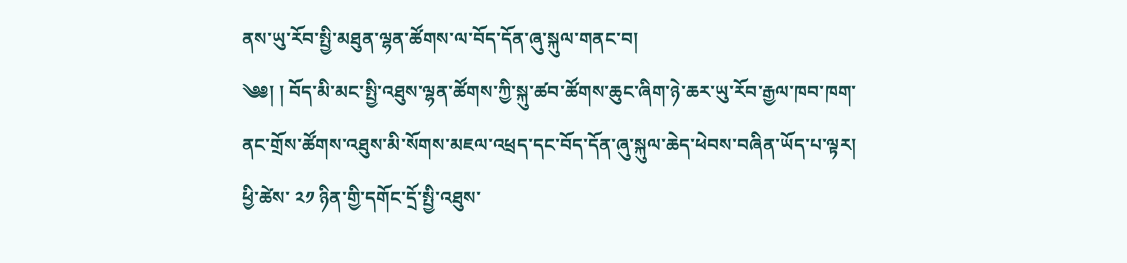ནས་ཡུ་རོབ་སྤྱི་མཐུན་ལྷན་ཚོགས་ལ་བོད་དོན་ཞུ་སྐུལ་གནང་བ།
༄༅། ། བོད་མི་མང་སྤྱི་འཐུས་ལྷན་ཚོགས་ཀྱི་སྐུ་ཚབ་ཚོགས་ཆུང་ཞིག་ཉེ་ཆར་ཡུ་རོབ་རྒྱལ་ཁབ་ཁག་ནང་གྲོས་ཚོགས་འཐུས་མི་སོགས་མཇལ་འཕྲད་དང་བོད་དོན་ཞུ་སྐུལ་ཆེད་ཕེབས་བཞིན་ཡོད་པ་ལྟར། ཕྱི་ཚེས་ ༢༡ ཉིན་གྱི་དགོང་དྲོ་སྤྱི་འཐུས་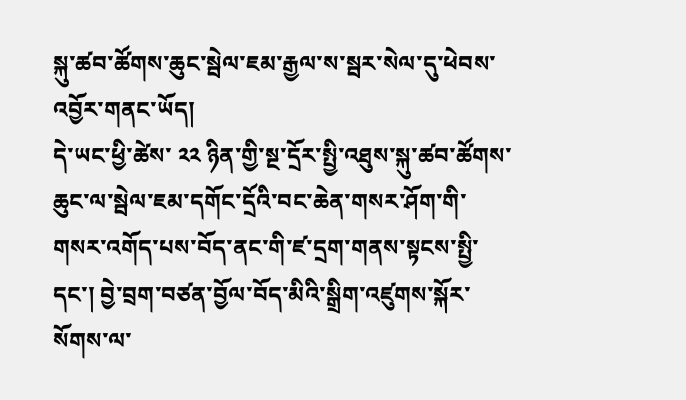སྐུ་ཚབ་ཚོགས་ཆུང་སྦེལ་ཇམ་རྒྱལ་ས་སྦར་སེལ་དུ་ཕེབས་འབྱོར་གནང་ཡོད།
དེ་ཡང་ཕྱི་ཚེས་ ༢༢ ཉིན་གྱི་སྔ་དྲོར་སྤྱི་འཐུས་སྐུ་ཚབ་ཚོགས་ཆུང་ལ་སྦེལ་ཇམ་དགོང་དྲོའི་བང་ཆེན་གསར་ཤོག་གི་གསར་འགོད་པས་བོད་ནང་གི་ཛ་དྲག་གནས་སྟངས་སྤྱི་དང་། བྱེ་བྲག་བཙན་བྱོལ་བོད་མིའི་སྒྲིག་འཛུགས་སྐོར་སོགས་ལ་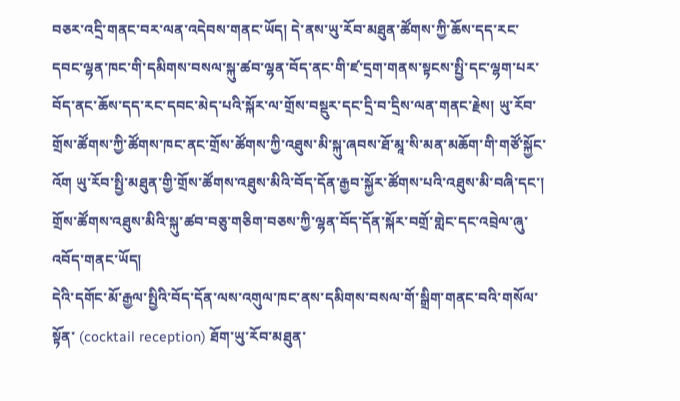བཅར་འདྲི་གནང་བར་ལན་འདེབས་གནང་ཡོད། དེ་ནས་ཡུ་རོབ་མཐུན་ཚོགས་ཀྱི་ཆོས་དད་རང་དབང་ལྷན་ཁང་གི་དམིགས་བསལ་སྐུ་ཚབ་ལྷན་བོད་ནང་གི་ཛ་དྲག་གནས་སྟངས་སྤྱི་དང་ལྷག་པར་བོད་ནང་ཆོས་དད་རང་དབང་མེད་པའི་སྐོར་ལ་གྲོས་བསྡུར་དང་དྲི་བ་དྲིས་ལན་གནང་རྗེས། ཡུ་རོབ་གྲོས་ཚོགས་ཀྱི་ཚོགས་ཁང་ནང་གྲོས་ཚོགས་ཀྱི་འཐུས་མི་སྐུ་ཞབས་ཐོ་མཱ་སི་མན་མཆོག་གི་གཙོ་སྐྱོང་འོག ཡུ་རོབ་སྤྱི་མཐུན་གྱི་གྲོས་ཚོགས་འཐུས་མིའི་བོད་དོན་རྒྱབ་སྐྱོར་ཚོགས་པའི་འཐུས་མི་བཞི་དང་། གྲོས་ཚོགས་འཐུས་མིའི་སྐུ་ཚབ་བཅུ་གཅིག་བཅས་ཀྱི་ལྷན་བོད་དོན་སྐོར་བགྲོ་གླེང་དང་འབྲེལ་ཞུ་འབོད་གནང་ཡོད།
དེའི་དགོང་མོ་རྒྱལ་སྤྱིའི་བོད་དོན་ལས་འགུལ་ཁང་ནས་དམིགས་བསལ་གོ་སྒྲིག་གནང་བའི་གསོལ་སྟོན་ (cocktail reception) ཐོག་ཡུ་རོབ་མཐུན་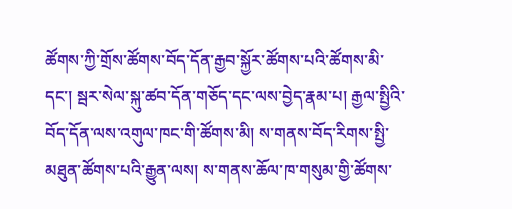ཚོགས་ཀྱི་གྲོས་ཚོགས་བོད་དོན་རྒྱབ་སྐྱོར་ཚོགས་པའི་ཚོགས་མི་དང་། སྦར་སེལ་སྐུ་ཚབ་དོན་གཅོད་དང་ལས་བྱེད་རྣམ་པ། རྒྱལ་སྤྱིའི་བོད་དོན་ལས་འགུལ་ཁང་གི་ཚོགས་མི། ས་གནས་བོད་རིགས་སྤྱི་མཐུན་ཚོགས་པའི་རྒྱུན་ལས། ས་གནས་ཆོལ་ཁ་གསུམ་གྱི་ཚོགས་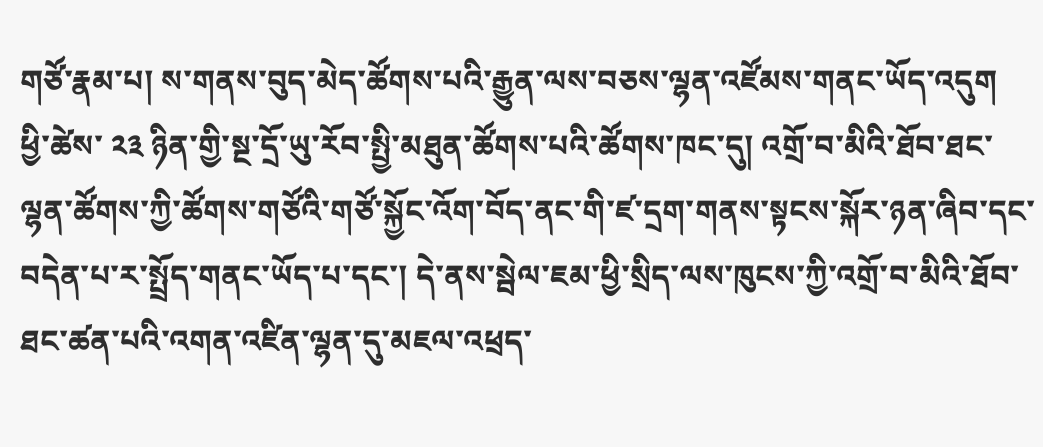གཙོ་རྣམ་པ། ས་གནས་བུད་མེད་ཚོགས་པའི་རྒྱུན་ལས་བཅས་ལྷན་འཛོམས་གནང་ཡོད་འདུག
ཕྱི་ཚེས་ ༢༣ ཉིན་གྱི་སྔ་དྲོ་ཡུ་རོབ་སྤྱི་མཐུན་ཚོགས་པའི་ཚོགས་ཁང་དུ། འགྲོ་བ་མིའི་ཐོབ་ཐང་ལྷན་ཚོགས་ཀྱི་ཚོགས་གཙོའི་གཙོ་སྐྱོང་འོག་བོད་ནང་གི་ཛ་དྲག་གནས་སྟངས་སྐོར་ཉན་ཞིབ་དང་བདེན་པ་ར་སྤྲོད་གནང་ཡོད་པ་དང་། དེ་ནས་སྦེལ་ཇམ་ཕྱི་སྲིད་ལས་ཁུངས་ཀྱི་འགྲོ་བ་མིའི་ཐོབ་ཐང་ཚན་པའི་འགན་འཛིན་ལྷན་དུ་མཇལ་འཕྲད་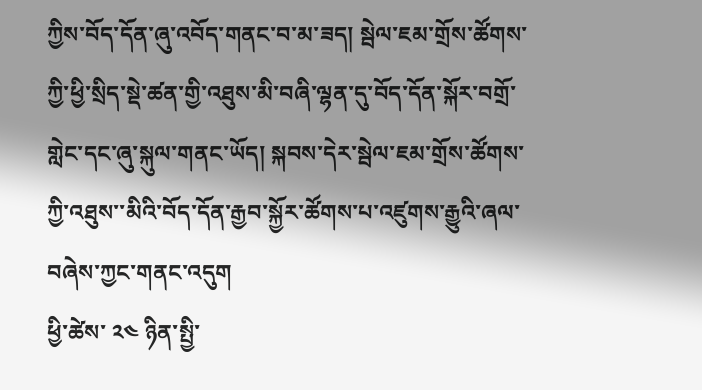ཀྱིས་བོད་དོན་ཞུ་འབོད་གནང་བ་མ་ཟད། སྦེལ་ཇམ་གྲོས་ཚོགས་ཀྱི་ཕྱི་སྲིད་སྡེ་ཚན་གྱི་འཐུས་མི་བཞི་ལྷན་དུ་བོད་དོན་སྐོར་བགྲོ་གླེང་དང་ཞུ་སྐུལ་གནང་ཡོད། སྐབས་དེར་སྦེལ་ཇམ་གྲོས་ཚོགས་ཀྱི་འཐུས་་མིའི་བོད་དོན་རྒྱབ་སྐྱོར་ཚོགས་པ་འཛུགས་རྒྱུའི་ཞལ་བཞེས་ཀྱང་གནང་འདུག
ཕྱི་ཚེས་ ༢༤ ཉིན་སྤྱི་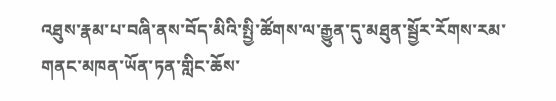འཐུས་རྣམ་པ་བཞི་ནས་བོད་མིའི་སྤྱི་ཚོགས་ལ་རྒྱུན་དུ་མཐུན་སྦྱོར་རོགས་རམ་གནང་མཁན་ཡོན་ཏན་གླིང་ཆོས་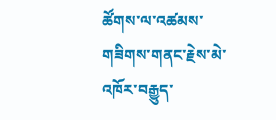ཚོགས་ལ་འཚམས་གཟིགས་གནང་རྗེས་མེ་འཁོར་བརྒྱུད་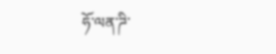ཧོ་ལན་ཌི་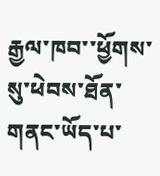རྒྱལ་ཁབ་་ཕྱོགས་སུ་ཕེབས་ཐོན་གནང་ཡོད་པ་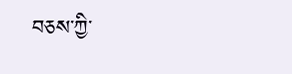བཅས་ཀྱི་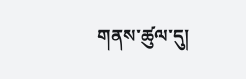གནས་ཚུལ་དུ།